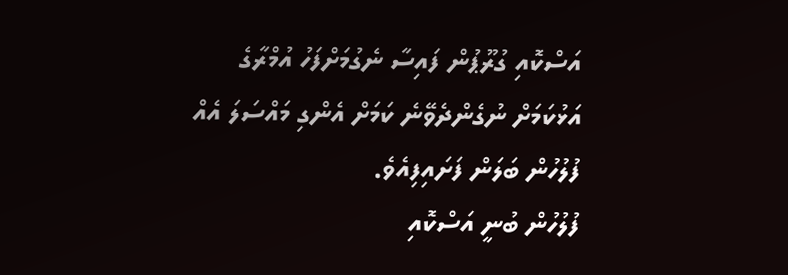އަސްކޮއި ގުރޫޕުން ފައިސާ ނެގުމަށްފަހު އުމްރާގެ އަޅުކަމަށް ނުގެންދެވޭނެ ކަމަށް އެންގި މައްސަލަ އެއް ފުލުހުން ބަލަން ފަށައިފިއެވެ.
ފުލުހުން ބުނީ އަސްކޮއި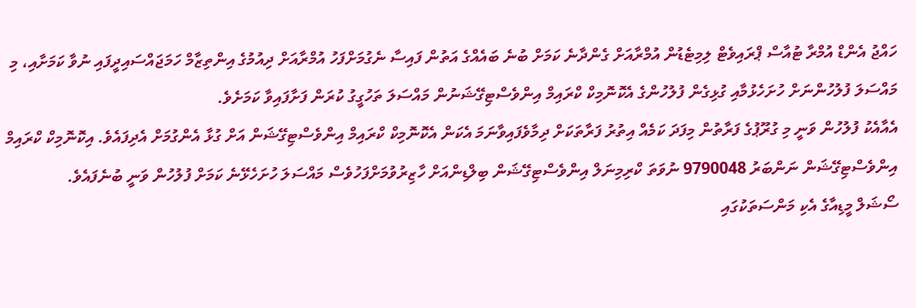ހައްޖު އެންޑް އުމްރާ ޓުއާސް ޕްރައިވެޓް ލިމިޓެޑުން އުމްރާއަށް ގެންދާނެ ކަމަށް ބުނެ ބައެއްގެ އަތުން ފައިސާ ނެގުމަށްފަހު އުމްރާއަށް ދިއުމުގެ އިންތިޒާމް ހަމަޖައްސައިދީފައި ނުވާ ކަމަށާއި، މި މައްސަލަ ފުލުހުންނަށް ހުށަހެޅުމާއި ގުޅިގެން ފުލުހުންގެ އެކޮނޮމިކް ކްރައިމް އިންވެސްޓިގޭޝަނުން މައްސަލަ ތަހުގީގު ކުރަން ފަށާފައިވާ ކަމަށެވެ.
އެއާއެކު ފުލުހުން ވަނީ މި ގުރޫޕުގެ ފަރާތުން މިފަދަ ކަމެއް އިތުރު ފަރާތަކަށް ދިމާވެފައިވާނަމަ އެކަން އެކޮނޮމިކް ކްރައިމް އިންވެސްޓިގޭޝަން އަށް ގުޅާ އެންގުމަށް އެދިފައެވެ. އިކޮނޮމިކް ކްރައިމް އިންވެސްޓިގޭޝަން ނަންބަރު 9790048 ނުވަތަ ކްރިމިނަލް އިންވެސްޓިގޭޝަން ބިލްޑިންއަށް ހާޒިރުވުމަށްފަހުވެސް މައްސަލަ ހުށަހެޅޭނެ ކަމަށް ފުލުހުން ވަނީ ބުނެފައެވެ.
ސޯޝަލް މީޑިއާގެ އެކި މަންސަތަކުގައި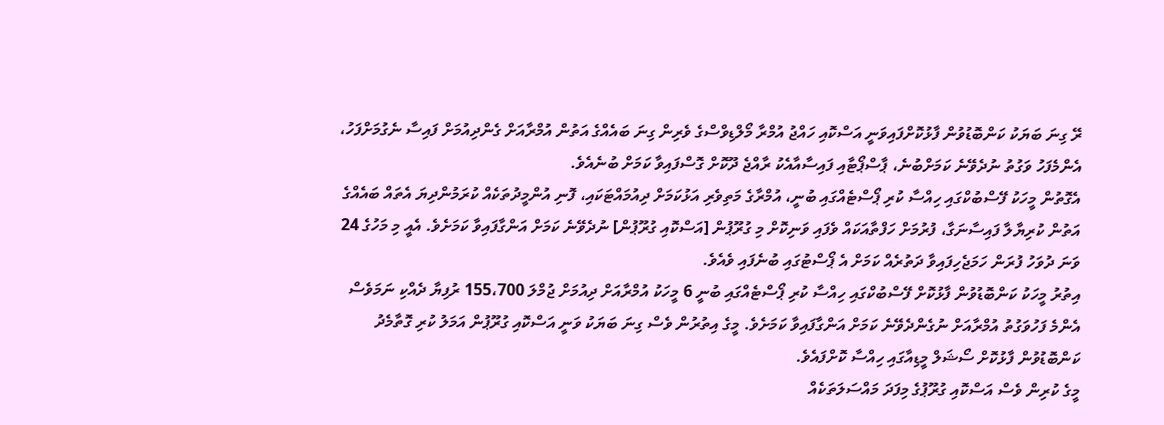ރޭ ގިނަ ބަޔަކު ކަންބޮޑުވުން ފާޅުކޮށްފައިވަނީ އަސްކޮއި ހައްޖު އުމްރާ މޯލްޑިވްސްގެ ވެރިން ގިނަ ބައެއްގެ އަތުން އުމްރާއަށް ގެންދިއުމަށް ފައިސާ ނެގުމަށްފަހު، އެންމެފަހު ވަގުތު ނުދެވޭނެ ކަމަށްބުނެ، ޕާސްޕޯޓާއި ފައިސާއާއެކު ރާއްޖެ ދޫކޮށް ގޮސްފައިވާ ކަމަށް ބުނެއެވެ.
އެގޮތުން މީހަކު ފޭސްބުކްގައި ހިއްސާ ކުރި ޕޯސްޓެއްގައި ބުނީ، އުމްރާގެ މަތިވެރި އަޅުކަމަށް ދިއުމައްޓަކައި، ފޮނި އުންމީދުތަކެއް ކުރަމުންދިޔަ އެތައް ބައެއްގެ އަތުން ކުރިޔާލާ ފައިސާނަގާ، ފުރުމަށް ހަފްތާއަކައް ވެފައި ވަނިކޮށް މި ގުރޫޕުން [އަސްކޮއި ގުރޫޕުން] ނުދެވޭނެ ކަމަށް އަންގާފައިވާ ކަމަށެވެ. އެއީ މި މަހުގެ 24 ވަނަ ދުވަހު ފުރަން ހަމަޖެހިފައިވާ ދަތުރެއް ކަމަށް އެ ޕޯސްޓުގައި ބުނެފައި ވެއެވެ.
އިތުރު މީހަކު ކަންބޮޑުވުން ފާޅުކޮށް ފޭސްބުކްގައި ހިއްސާ ކުރި ޕޯސްޓެއްގައި ބުނީ 6 މީހަކު އުމްރާއަށް ދިއުމަށް ޖުމްލަ 155،700 ރުފިޔާ ދެއްކި ނަމަވެސް އެންމެ ފަހުވަގުތު އުމްރާއަށް ނުގެންދެވޭނެ ކަމަށް އަންގާފައިވާ ކަމަށެވެ. މީގެ އިތުރުން ވެސް ގިނަ ބަޔަކު ވަނީ އަސްކޮއި ގުރޫޕުން އަމަލު ކުރި ގޮތާމެދު ކަންބޮޑުވުން ފާޅުކޮށް ސޯޝަލް މީޑިއާގައި ހިއްސާ ކޮށްފައެވެ.
މީގެ ކުރިން ވެސް އަސްކޮއި ގުރޫޕުގެ މިފަދަ މައްސަލަތަކެއް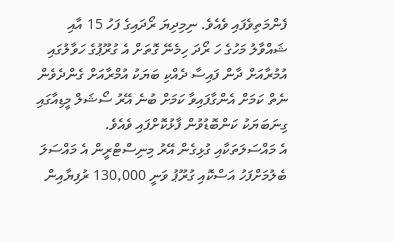ފެންމަތިވެފައި ވެއެވެ. ނިމިދިޔަ ރޯދައިގެ ފަހު 15 އާއި ޝައްވާލު މަހުގެ ހަ ރޯދަ ހިމެނޭ ގޮތަށް އެ ގުރޫޕުގެ ހަވާލުގައި އުމުރާއަށް ދާން ފައިސާ ދެއްކި ބަޔަކު އުމްރާއަށް ގެންދެވެން ނެތް ކަމަށް އެންގާފައިވާ ކަމަށް ބުނެ އޭރު ސޯޝަލް މީޑިއާގައި ގިނަބަޔަކު ކަންބޮޑުވުން ފާޅުކޮށްފައި ވެއެވެ.
އެ މައްސަލަތަކާއި ގުޅިގެން އޭރު މިނިސްޓްރީން އެ މައްސަލަ ބެލުމަށްފަހު އަސްކޮއި ގުރޫޕު ވަނީ 130,000 ރުފިޔާއިން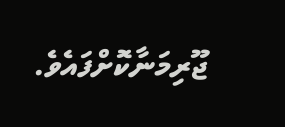ޖޫރިމަނާކޮށްފައެވެ.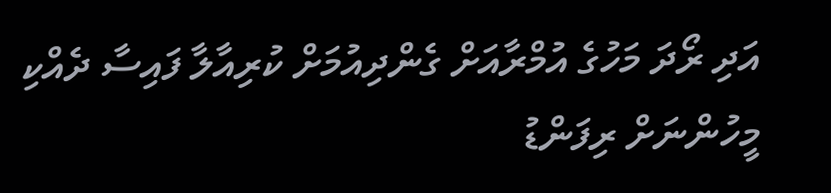އަދި ރޯދަ މަހުގެ އުމްރާއަށް ގެންދިއުމަށް ކުރިއާލާ ފައިސާ ދެއްކި މީހުންނަށް ރިފަންޑު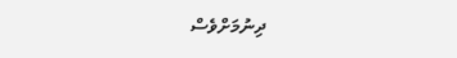ދިނުމަށްވެސް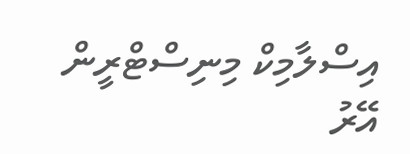އިސްލާމިކް މިނިސްޓްރީން އޭރު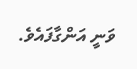ވަނީ އަންގާފައެވެ.